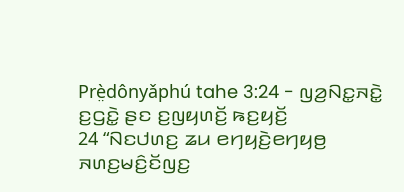Prè̤dônyǎphú tahe 3:24 - ꤜꤤ꤬ꤡꤢ꤭ꤏꤢꤧ꤭ ꤢ꤬ꤞꤢꤧ꤭ ꤔꤢ ꤢ꤬ꤜꤟꤛꤢꤩ꤬ ꤒꤢ꤬ꤟꤢꤩ꤬
24 “ꤡꤢꤓꤛꤢ꤬ ꤘꤣ ꤕꤚꤟꤢꤧ꤬ꤕꤚꤟꤥ꤬ ꤏꤛꤢ꤬ꤗꤢꤨ꤬ꤢꤩꤜꤢ꤬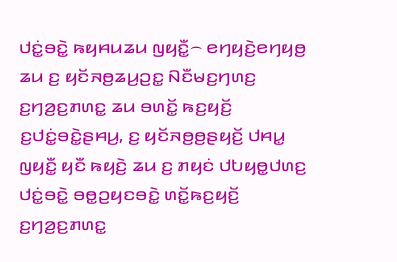ꤓꤢꤦ꤭ꤋꤢꤧ꤭ ꤒꤟꤌꤣꤘꤣ ꤜꤟꤢꤪ꤭꤮ ꤕꤚꤟꤢꤧ꤬ꤕꤚꤟꤥ꤬ ꤘꤣ ꤢ꤬ ꤟꤢꤩꤏꤥ꤬ꤘꤣ꤬ꤑꤢ꤭ ꤡꤢꤪꤗꤢ꤬ꤚꤛꤢ꤬ ꤢ꤬ꤚꤤ꤬ꤢ꤬ꤊꤛꤢ꤭ ꤘꤣ ꤋꤛꤢꤩ꤭ ꤒꤢ꤬ꤟꤢꤩ꤬ ꤢ꤬ꤓꤢꤦ꤭ꤋꤢꤧ꤭ꤔꤌꤣ꤬, ꤢ꤬ ꤟꤢꤩꤏꤥ꤬ꤥ꤬ꤔꤟꤢꤩ꤬ ꤓꤌꤣ꤭ ꤜꤟꤢꤪ꤭ ꤟꤢꤪ ꤒꤟꤢꤧ꤬ ꤘꤣ ꤢ꤬ ꤊꤟꤢꤦ ꤓꤝꤟꤥ꤭ꤓꤛꤢ꤬ ꤓꤢꤦ꤭ꤋꤢꤧ꤭ ꤋꤥ꤭ꤑꤟꤢꤋꤢꤧ꤭ ꤛꤢꤩ꤭ꤒꤢ꤬ꤟꤢꤩ꤬ ꤢ꤬ꤚꤤ꤬ꤢ꤬ꤊꤛꤢ꤭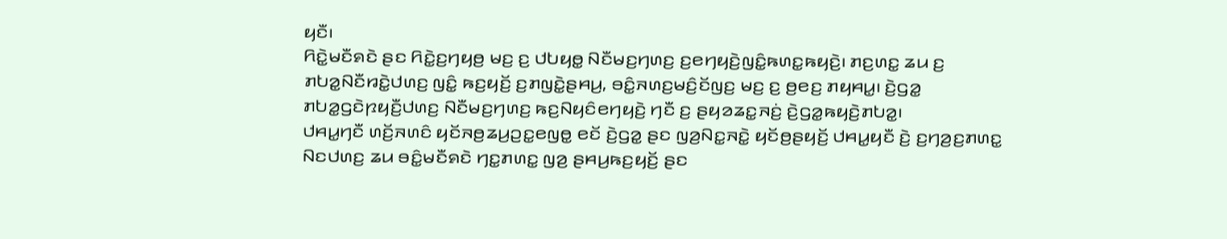ꤟꤢꤪ꤯
ꤖꤢꤧ꤭ꤗꤢꤪꤎꤢꤧ ꤔꤢ ꤖꤢꤧ꤭ꤢ꤬ꤚꤟꤥ꤬ ꤗꤢ꤬ ꤢ꤬ ꤓꤝꤟꤥ꤭ ꤡꤢꤪꤗꤢ꤬ꤚꤛꤢ꤬ ꤢ꤬ꤕꤚꤟꤢꤧ꤬ꤜꤢꤨ꤭ꤒꤛꤢ꤭ꤒꤟꤢꤧ꤬꤯ ꤊꤢ꤬ꤛꤢ꤭ ꤘꤣ ꤢ꤬ ꤊꤝꤤ꤭ꤡꤢꤪꤙꤢꤧ꤭ꤓꤛꤢ꤬ ꤜꤢꤨ꤭ ꤒꤢ꤬ꤟꤢꤩ꤬ ꤢ꤬ꤊꤜꤢꤧ꤭ꤔꤌꤣ꤬, ꤋꤢꤨ꤭ꤏꤛꤢ꤬ꤗꤢꤨ꤬ꤢꤩꤜꤢ꤬ ꤗꤢ꤬ ꤢ꤬ ꤥ꤬ꤕꤢ꤬ ꤊꤟꤌꤣ꤭꤯ ꤢꤧ꤬ꤞꤤ꤭ ꤊꤝꤤ꤭ꤞꤢꤧꤐꤟꤢꤪ꤬ꤓꤛꤢ꤬ ꤡꤢꤪꤗꤢ꤬ꤚꤛꤢ꤬ ꤒꤢ꤬ꤡꤟꤢꤨꤕꤚꤟꤢꤧ꤬ ꤚꤢꤪ ꤢ꤬ ꤔꤟꤤꤘꤢ꤭ꤏꤢꤦ꤬ ꤢꤧ꤬ꤞꤤ꤭ꤒꤟꤢꤧ꤬ꤊꤝꤤ꤭꤯
ꤓꤌꤣ꤭ꤚꤢꤪ ꤛꤢꤩ꤬ꤏꤛꤢꤨ ꤟꤢꤩꤏꤥ꤬ꤘꤣ꤬ꤑꤢ꤭ꤕꤜꤥ꤭ ꤕꤢꤩ ꤢꤧ꤬ꤞꤤ꤭ ꤔꤢ ꤜꤤ꤬ꤡꤢ꤭ꤏꤢꤧ꤭ ꤟꤢꤩꤥ꤬ꤔꤟꤢꤩ꤬ ꤓꤌꤣ꤭ꤟꤢꤪ ꤢꤧ꤬ ꤢ꤬ꤚꤤ꤬ꤢ꤬ꤊꤛꤢ꤭ ꤡꤢꤓꤛꤢ꤬ ꤘꤣ ꤋꤢꤨ꤭ꤗꤢꤪꤎꤢꤧ ꤚꤢ꤭ꤊꤛꤢ꤭ ꤜꤤ꤬ ꤔꤌꤣ꤬ꤒꤢ꤬ꤟꤢꤩ꤬ ꤔꤢ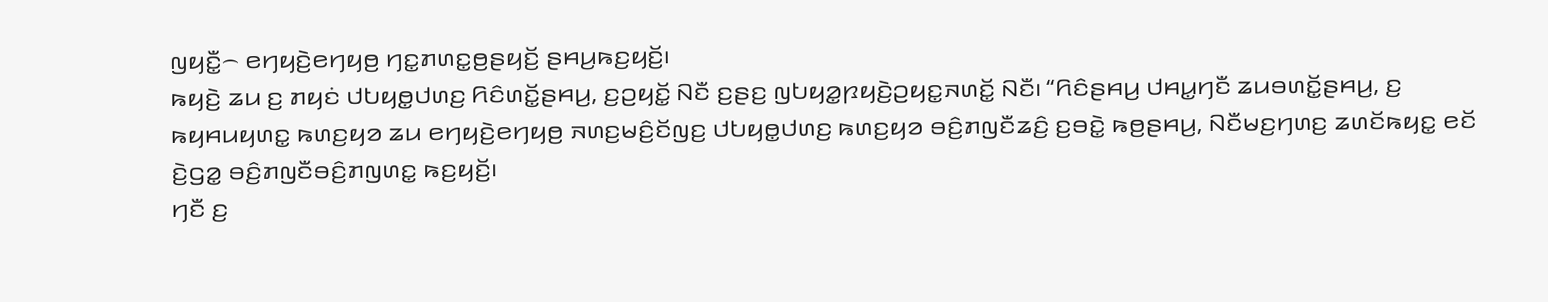ꤜꤟꤢꤪ꤭꤮ ꤕꤚꤟꤢꤧ꤬ꤕꤚꤟꤥ꤬ ꤚꤢ꤭ꤊꤛꤢ꤭ꤥ꤬ꤔꤟꤢꤩ꤬ ꤔꤌꤣ꤬ꤒꤢ꤬ꤟꤢꤩ꤬꤯
ꤒꤟꤢꤧ꤬ ꤘꤣ ꤢ꤬ ꤊꤟꤢꤦ ꤓꤝꤟꤥ꤭ꤓꤛꤢ꤬ ꤖꤢꤨꤛꤢꤩ꤭ꤔꤌꤣ꤬, ꤢ꤬ꤑꤟꤢꤩ꤭ ꤡꤢꤪ ꤢ꤬ꤔꤢ꤬ ꤜꤝꤟꤤ꤭ꤐꤟꤢꤧ꤬ꤑꤟꤢ꤭ꤏꤛꤢꤩ꤭ ꤡꤢꤪ꤯ “ꤖꤢꤨꤔꤌꤣ꤬ ꤓꤌꤣ꤭ꤚꤢꤪ ꤘꤣꤋꤛꤢꤩ꤭ꤔꤌꤣ꤬, ꤢ꤬ ꤒꤟꤌꤣꤟꤛꤢ꤭ ꤒꤛꤢ꤬ꤟꤤ ꤘꤣ ꤕꤚꤟꤢꤧ꤬ꤕꤚꤟꤥ꤬ ꤏꤛꤢ꤬ꤗꤢꤨ꤬ꤢꤩꤜꤢ꤬ ꤓꤝꤟꤥ꤭ꤓꤛꤢ꤬ ꤒꤛꤢ꤬ꤟꤤ ꤋꤢꤨ꤬ꤊꤜꤢꤪꤘꤢꤨ꤬ ꤢ꤬ꤋꤢꤧ꤭ ꤒꤥ꤬ꤔꤌꤣ꤬, ꤡꤢꤪꤗꤢ꤬ꤚꤛꤢ꤬ ꤘꤛꤢꤩꤒꤟꤢ꤭ ꤕꤢꤩ ꤢꤧ꤬ꤞꤤ꤭ ꤋꤢꤨ꤬ꤊꤜꤢꤪꤋꤢꤨ꤬ꤊꤜꤛꤢ꤭ ꤒꤢ꤬ꤟꤢꤩ꤬꤯
ꤚꤢꤪ ꤢ꤬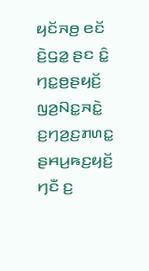ꤟꤢꤩꤏꤥ꤬ ꤕꤢꤩ ꤢꤧ꤬ꤞꤤ꤭ ꤔꤢ ꤢꤨ꤭ ꤚꤢ꤭ꤥ꤬ꤔꤟꤢꤩ꤬ ꤜꤤ꤬ꤡꤢ꤭ꤏꤢꤧ꤭ ꤢ꤬ꤚꤤ꤬ꤢ꤬ꤊꤛꤢ꤭ ꤔꤌꤣ꤬ꤒꤢ꤬ꤟꤢꤩ꤬ ꤚꤢꤪ ꤢ꤬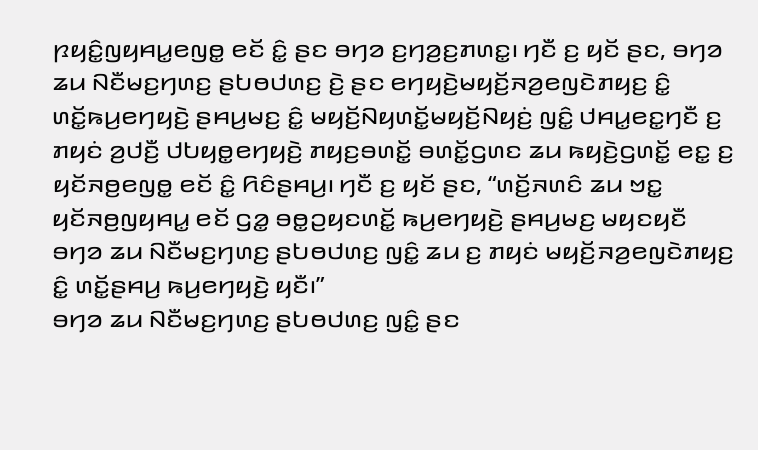ꤐꤟꤢꤨ꤭ꤜꤟꤌꤣ꤭ꤕꤜꤥ꤭ ꤕꤢꤩ ꤢꤨ꤭ ꤔꤢ ꤋꤚꤤ ꤢ꤬ꤚꤤ꤬ꤢ꤬ꤊꤛꤢ꤭꤯ ꤚꤢꤪ ꤢ꤬ ꤟꤢꤩ ꤔꤢ, ꤋꤚꤤ ꤘꤣ ꤡꤢꤪꤗꤢ꤬ꤚꤛꤢ꤬ ꤔꤝꤥꤓꤛꤢ꤬ ꤢꤧ꤬ ꤔꤢ ꤕꤚꤟꤢꤧ꤬ꤗꤟꤢꤩ꤬ꤏꤤ꤬ꤕꤜꤢꤧꤊꤟꤢ꤬ ꤢꤨ꤭ ꤛꤢꤩ꤭ꤒꤣ꤬ꤕꤚꤟꤢꤧ꤬ ꤔꤌꤣ꤬ꤗꤢ꤬ ꤢꤨ꤭ ꤗꤟꤢꤩ꤬ꤡꤟꤛꤢꤩ꤭ꤗꤟꤢꤩ꤬ꤡꤟꤢꤦ꤬ ꤜꤢꤨ꤭ ꤓꤌꤣ꤭ꤕꤢ꤭ꤚꤢꤪ ꤢ꤬ ꤊꤟꤢꤦ ꤤ꤬ꤓꤢꤪ꤬ ꤓꤝꤟꤥ꤭ꤕꤚꤟꤢꤧ꤬ ꤊꤟꤢ꤬ꤋꤛꤢꤩ꤭ ꤋꤛꤢꤩ꤭ꤞꤛꤢ ꤘꤣ ꤒꤟꤢꤧ꤬ꤞꤛꤢꤩ꤭ ꤕꤢ꤭ ꤢ꤬ ꤟꤢꤩꤏꤥ꤬ꤕꤜꤥ꤭ ꤕꤢꤩ ꤢꤨ꤭ ꤖꤢꤨꤔꤌꤣ꤬꤯ ꤚꤢꤪ ꤢ꤬ ꤟꤢꤩ ꤔꤢ, “ꤛꤢꤩ꤬ꤏꤛꤢꤨ ꤘꤣ ꤠꤢ꤭ ꤟꤢꤩꤏꤥ꤬ꤜꤟꤌꤣ꤭ ꤕꤢꤩ ꤞꤤ꤭ ꤋꤥ꤭ꤑꤟꤢꤛꤢꤩ꤭ ꤒꤣ꤬ꤕꤚꤟꤢꤧ꤬ ꤔꤌꤣ꤬ꤗꤢ꤬ ꤗꤟꤢꤟꤢꤪ ꤋꤚꤤ ꤘꤣ ꤡꤢꤪꤗꤢ꤬ꤚꤛꤢ꤬ ꤔꤝꤥꤓꤛꤢ꤬ ꤜꤢꤨ꤭ ꤘꤣ ꤢ꤬ ꤊꤟꤢꤦ ꤗꤟꤢꤩ꤬ꤏꤤ꤬ꤕꤜꤢꤧꤊꤟꤢ꤬ ꤢꤨ꤭ ꤛꤢꤩ꤭ꤔꤌꤣ꤬ ꤒꤣ꤬ꤕꤚꤟꤢꤧ꤬ ꤟꤢꤪ꤯”
ꤋꤚꤤ ꤘꤣ ꤡꤢꤪꤗꤢ꤬ꤚꤛꤢ꤬ ꤔꤝꤥꤓꤛꤢ꤬ ꤜꤢꤨ꤭ ꤔꤢ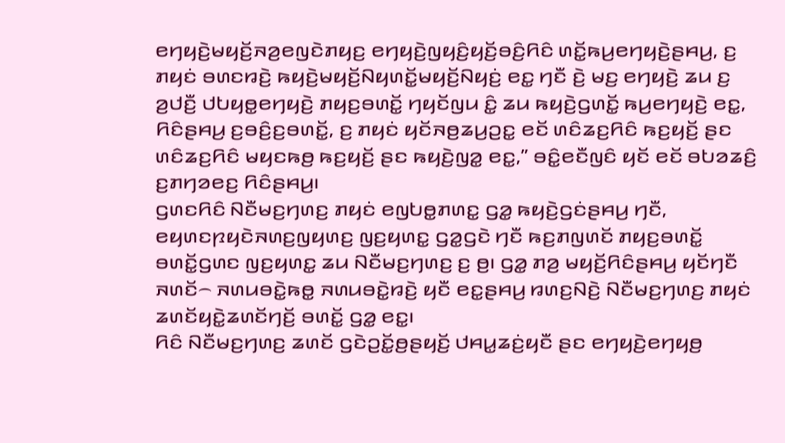ꤕꤚꤟꤢꤧ꤬ꤗꤟꤢꤩ꤬ꤏꤤ꤬ꤕꤜꤢꤧꤊꤟꤢ꤬ ꤕꤚꤟꤢꤧ꤬ꤜꤟꤢꤨ꤬ꤟꤢꤩ꤬ꤋꤢꤨ꤬ꤖꤢꤨ ꤛꤢꤩ꤭ꤒꤣ꤬ꤕꤚꤟꤢꤧ꤬ꤔꤌꤣ꤬, ꤢ꤬ ꤊꤟꤢꤦ ꤋꤛꤢꤙꤢꤧ꤬ ꤒꤟꤢꤧ꤬ꤗꤟꤢꤩ꤬ꤡꤟꤛꤢꤩ꤭ꤗꤟꤢꤩ꤬ꤡꤟꤢꤦ꤬ ꤕꤢ꤭ ꤚꤢꤪ ꤢꤧ꤬ ꤗꤢ꤬ ꤕꤚꤟꤢꤧ꤬ ꤘꤣ ꤢ꤬ ꤤ꤬ꤓꤢꤪ꤬ ꤓꤝꤟꤥ꤭ꤕꤚꤟꤢꤧ꤬ ꤊꤟꤢ꤬ꤋꤛꤢꤩ꤭ ꤚꤟꤢꤩꤜꤣ ꤢꤨ꤭ ꤘꤣ ꤒꤟꤢꤧ꤬ꤞꤛꤢꤩ꤭ ꤒꤣ꤬ꤕꤚꤟꤢꤧ꤬ ꤕꤢ꤭, ꤖꤢꤨꤔꤌꤣ꤬ ꤢ꤬ꤋꤢꤨ꤬ꤢ꤬ꤋꤛꤢꤩ꤭, ꤢ꤬ ꤊꤟꤢꤦ ꤟꤢꤩꤏꤥ꤬ꤘꤣ꤬ꤑꤢ꤭ ꤕꤢꤩ ꤛꤢꤨꤘꤢ꤬ꤖꤢꤨ ꤒꤢ꤬ꤟꤢꤩ꤬ ꤔꤢ ꤛꤢꤨꤘꤢ꤬ꤖꤢꤨ ꤗꤟꤢꤒꤥ꤬ ꤒꤢ꤬ꤟꤢꤩ꤬ ꤔꤢ ꤒꤟꤢꤧ꤬ꤜꤤ꤭ ꤕꤢ꤭,” ꤋꤢꤨ꤭ꤕꤢꤪꤜꤢꤨ ꤟꤢꤩ ꤕꤢꤩ ꤋꤝꤤꤘꤢꤨ꤬ ꤢ꤬ꤊꤚꤤꤕꤢ꤬ ꤖꤢꤨꤔꤌꤣ꤬꤯
ꤞꤛꤢꤖꤢꤨ ꤡꤢꤪꤗꤢ꤬ꤚꤛꤢ꤬ ꤊꤟꤢꤦ ꤕꤜꤝꤥ꤭ꤊꤛꤢ꤭ ꤞꤤ꤭ ꤒꤟꤢꤧ꤬ꤞꤢꤦꤔꤌꤣ꤬ ꤚꤢꤪ, ꤕꤟꤛꤢꤐꤟꤢꤧꤏꤛꤢ꤬ꤜꤟꤛꤢ꤬ ꤜꤢ꤬ꤟꤛꤢ꤭ ꤞꤤ꤭ꤞꤢꤧ ꤚꤢꤪ ꤒꤢ꤬ꤊꤜꤛꤢꤩ ꤊꤟꤢ꤬ꤋꤛꤢꤩ꤭ ꤋꤛꤢꤩ꤭ꤞꤛꤢ ꤜꤢ꤬ꤟꤛꤢ꤭ ꤘꤣ ꤡꤢꤪꤗꤢ꤬ꤚꤛꤢ꤬ ꤢ꤬ ꤥ꤬꤯ ꤞꤤ꤭ ꤊꤤ꤬ ꤗꤟꤢꤩ꤬ꤖꤢꤨꤔꤌꤣ꤬ ꤟꤢꤩꤚꤢꤪ ꤏꤛꤢꤩ꤮ ꤏꤛꤣꤋꤢꤧ꤭ꤒꤥ꤭ ꤏꤛꤣꤋꤢꤧ꤭ꤙꤢꤧ꤬ ꤟꤢꤪ ꤕꤢ꤭ꤔꤌꤣ꤬ ꤙꤛꤢ꤬ꤡꤢꤧ꤬ ꤡꤢꤪꤗꤢ꤬ꤚꤛꤢ꤬ ꤊꤟꤢꤦ ꤘꤛꤢꤩꤟꤢꤧ꤭ꤘꤛꤢꤩꤚꤢꤩ꤬ ꤋꤛꤢꤩ꤭ ꤞꤤ꤭ ꤕꤢ꤭꤯
ꤖꤢꤨ ꤡꤢꤪꤗꤢ꤬ꤚꤛꤢ꤬ ꤘꤛꤢꤩ ꤞꤢꤧꤑꤢꤩ꤭ꤥ꤬ꤔꤟꤢꤩ꤬ ꤓꤌꤣ꤭ꤘꤢꤦ꤬ꤟꤢꤪ ꤔꤢ ꤕꤚꤟꤢꤧ꤬ꤕꤚꤟꤥ꤬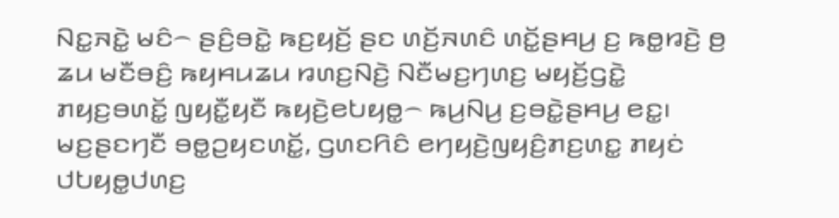ꤡꤢ꤭ꤏꤢꤧ꤭ ꤗꤢꤨ꤮ ꤔꤢꤨ꤬ꤋꤢꤧ꤭ ꤒꤢ꤬ꤟꤢꤩ꤬ ꤔꤢ ꤛꤢꤩ꤬ꤏꤛꤢꤨ ꤛꤢꤩ꤭ꤔꤌꤣ꤬ ꤢ꤬ ꤒꤥ꤭ꤙꤢꤧ꤬ ꤥ꤬ ꤘꤣ ꤗꤢꤪꤋꤢꤨ꤬ ꤒꤟꤌꤣꤘꤣ ꤙꤛꤢ꤬ꤡꤢꤧ꤬ ꤡꤢꤪꤗꤢ꤬ꤚꤛꤢ꤬ ꤗꤟꤢꤩ꤬ꤞꤢꤧ꤭ ꤊꤟꤢ꤬ꤋꤛꤢꤩ꤭ ꤜꤟꤢꤪ꤭ꤟꤢꤪ ꤒꤟꤢꤧ꤬ꤕꤝꤟꤥ꤭꤮ ꤒꤣ꤬ꤡꤣ꤬ ꤢ꤬ꤋꤢꤧ꤭ꤔꤌꤣ꤬ ꤕꤢ꤭꤯
ꤗꤢ꤬ꤔꤢꤚꤢꤪ ꤋꤥ꤭ꤑꤟꤢꤛꤢꤩ꤭, ꤞꤛꤢꤖꤢꤨ ꤕꤚꤟꤢꤧ꤬ꤜꤟꤢꤨ꤬ꤊꤢ꤬ꤛꤢ꤭ ꤊꤟꤢꤦ ꤓꤝꤟꤥ꤭ꤓꤛꤢ꤬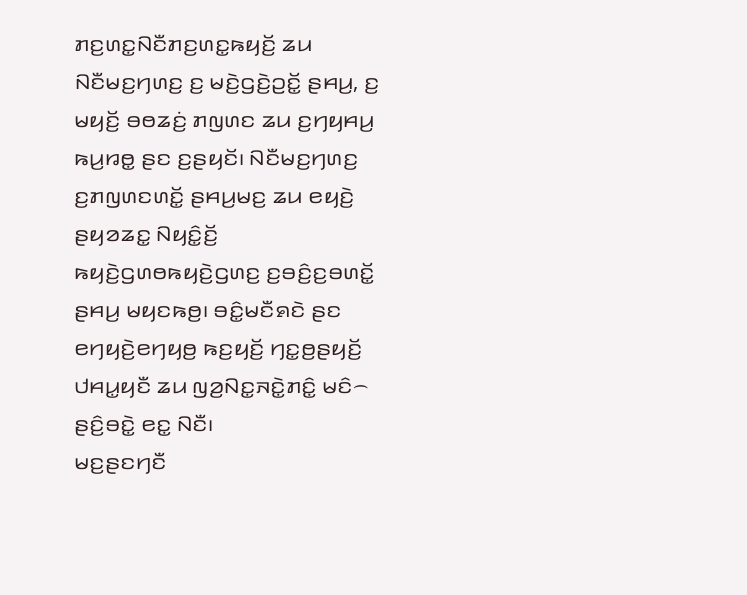ꤊꤢ꤬ꤛꤢ꤭ꤡꤢꤪꤊꤢ꤬ꤛꤢ꤭ꤒꤟꤢꤩ꤬ ꤘꤣ ꤡꤢꤪꤗꤢ꤬ꤚꤛꤢ꤬ ꤢ꤬ ꤗꤢꤧ꤬ꤞꤢꤧ꤬ꤑꤢꤩ꤭ ꤔꤌꤣ꤬, ꤢ꤬ ꤗꤟꤢꤩ꤬ ꤋꤥꤘꤢꤦ꤬ ꤊꤜꤛꤢ ꤘꤣ ꤢ꤬ꤚꤟꤌꤣ꤬ ꤒꤣ꤬ꤙꤥ꤭ ꤔꤢ ꤢ꤬ꤔꤟꤢꤩ꤯ ꤡꤢꤪꤗꤢ꤬ꤚꤛꤢ꤬ ꤢ꤬ꤊꤜꤛꤢꤛꤢꤩ꤭ ꤔꤌꤣ꤬ꤗꤢ꤬ ꤘꤣ ꤕꤟꤢꤧ꤬ ꤔꤟꤤꤘꤢ꤭ ꤡꤟꤢꤨ꤭ꤢꤩ꤬ ꤒꤟꤢꤧ꤬ꤞꤛꤥꤒꤟꤢꤧ꤬ꤞꤛꤢ꤬ ꤢ꤬ꤋꤢꤨ꤬ꤢ꤬ꤋꤛꤢꤩ꤭ ꤔꤌꤣ꤬ ꤗꤟꤢꤒꤥ꤬꤯ ꤋꤢꤨ꤭ꤗꤢꤪꤎꤢꤧ ꤔꤢ ꤕꤚꤟꤢꤧ꤬ꤕꤚꤟꤥ꤬ ꤒꤢ꤬ꤟꤢꤩ꤬ ꤚꤢ꤭ꤥ꤬ꤔꤟꤢꤩ꤬ ꤓꤌꤣ꤭ꤟꤢꤪ ꤘꤣ ꤜꤤ꤬ꤡꤢ꤭ꤏꤢꤧ꤭ꤊꤢꤨ꤭ ꤗꤢꤨ꤮ ꤔꤢꤨ꤬ꤋꤢꤧ꤭ ꤕꤢ꤭ ꤡꤢꤪ꤯
ꤗꤢ꤬ꤔꤢꤚꤢꤪ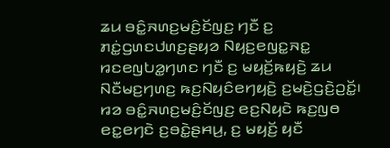ꤘꤣ ꤋꤢꤨ꤭ꤏꤛꤢ꤬ꤗꤢꤨ꤬ꤢꤩꤜꤢ꤬ ꤚꤢꤪ ꤢ꤬ ꤊꤢꤦ꤭ꤞꤛꤢꤓꤛꤢ꤬ꤔꤟꤤ ꤡꤟꤢ꤬ꤕꤜꤢ꤭ꤏꤢ꤭ ꤙꤢꤕꤜꤝꤤ꤭ꤚꤛꤢ ꤚꤢꤪ ꤢ꤬ ꤗꤟꤢꤩ꤬ꤒꤟꤢꤧ꤬ ꤘꤣ ꤡꤢꤪꤗꤢ꤬ꤚꤛꤢ꤬ ꤒꤢ꤬ꤡꤟꤢꤨꤕꤚꤟꤢꤧ꤬ ꤢ꤬ꤗꤢꤧ꤬ꤞꤢꤧ꤬ꤑꤢꤩ꤭꤯
ꤙꤤ ꤋꤢꤨ꤭ꤏꤛꤢ꤬ꤗꤢꤨ꤬ꤢꤩꤜꤢ꤬ ꤕꤢ꤬ꤡꤟꤢꤧ ꤒꤢ꤬ꤜꤥ ꤕꤢ꤭ꤕꤚꤢꤧ ꤢ꤬ꤋꤢꤧ꤭ꤔꤌꤣ꤬, ꤢ꤬ ꤗꤟꤢꤩ꤬ ꤟꤢꤪ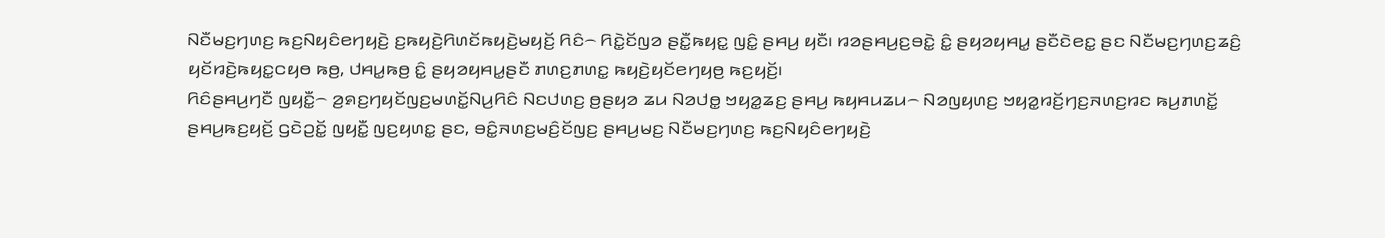ꤡꤢꤪꤗꤢ꤬ꤚꤛꤢ꤬ ꤒꤢ꤬ꤡꤟꤢꤨꤕꤚꤟꤢꤧ꤬ ꤢ꤬ꤒꤟꤢꤧ꤬ꤖꤛꤢꤩꤒꤟꤢꤧ꤬ꤗꤟꤢꤩ꤬ ꤖꤢꤨ꤮ ꤖꤢꤧ꤭ꤢꤩꤜꤤ ꤔꤢꤪ꤭ꤒꤟꤢ꤭ ꤜꤢꤨ꤭ ꤔꤌꤣ꤬ ꤟꤢꤪ꤯ ꤙꤤꤔꤌꤣ꤬ꤢ꤬ꤋꤢꤧ꤭ ꤢꤨ꤭ ꤔꤟꤤꤟꤌꤣ꤭ ꤔꤢꤪꤢꤧꤕꤢ꤭ ꤔꤢ ꤡꤢꤪꤗꤢ꤬ꤚꤛꤢ꤬ꤘꤢꤨ꤬ ꤟꤢꤩꤙꤢꤧ꤬ꤒꤟꤢ꤭ꤍꤟꤥ ꤒꤥ꤬, ꤓꤌꤣ꤭ꤒꤥ꤬ ꤢꤨ꤭ ꤔꤟꤤꤟꤌꤣ꤭ꤔꤢꤪ ꤊꤛꤢ꤬ꤊꤛꤢ꤭ ꤒꤟꤢꤧ꤬ꤟꤢꤩꤕꤚꤟꤥ꤬ ꤒꤢ꤬ꤟꤢꤩ꤬꤯
ꤖꤢꤨꤔꤌꤣ꤬ꤚꤢꤪ ꤜꤟꤢꤪ꤭꤮ ꤤ꤬ꤎꤢ꤬ꤚꤟꤢꤩꤜꤢ꤬ꤗꤛꤢꤩ꤭ꤡꤣ꤬ꤖꤢꤨ ꤡꤢꤓꤛꤢ꤬ ꤥ꤬ꤔꤟꤤ ꤘꤣ ꤡꤤꤓꤥ꤭ ꤠꤟꤤ꤭ꤘꤢ꤬ ꤔꤌꤣ꤬ ꤒꤟꤌꤣꤘꤣ꤮ ꤡꤤꤜꤟꤛꤢ꤬ ꤠꤟꤤ꤭ꤙꤢꤩ꤬ꤚꤢ꤬ꤏꤛꤢ꤬ꤙꤢ ꤒꤣ꤬ꤊꤛꤢꤩ꤭ ꤔꤌꤣ꤬ꤒꤢ꤬ꤟꤢꤩ꤬ ꤞꤢꤧꤑꤢꤩ꤭ ꤜꤟꤢꤪ꤭ ꤜꤢ꤬ꤟꤛꤢ꤭ ꤔꤢ, ꤋꤢꤨ꤭ꤏꤛꤢ꤬ꤗꤢꤨ꤬ꤢꤩꤜꤢ꤬ ꤔꤌꤣ꤬ꤗꤢ꤬ ꤡꤢꤪꤗꤢ꤬ꤚꤛꤢ꤬ ꤒꤢ꤬ꤡꤟꤢꤨꤕꤚꤟꤢꤧ꤬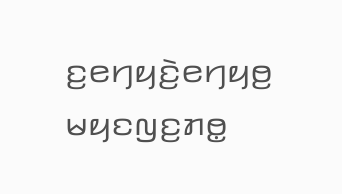ꤢ꤬ꤕꤚꤟꤢꤧ꤬ꤕꤚꤟꤥ꤬ ꤗꤟꤢꤜꤢ꤬ꤊꤥ꤭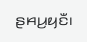ꤔꤌꤣ꤬ꤟꤢꤪ꤯